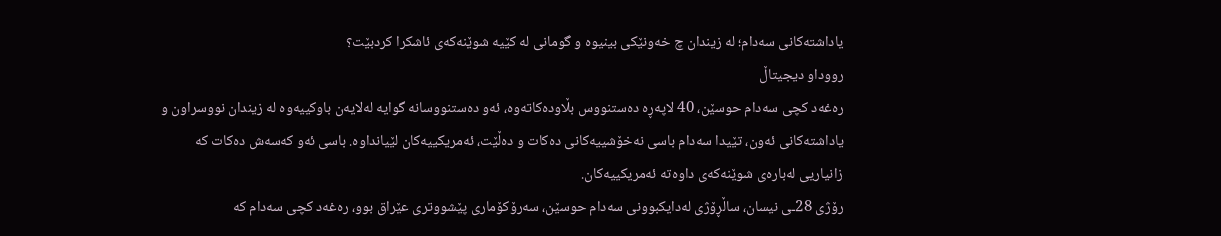یاداشتەکانی سەدام؛ لە زیندان چ خەونێکی بینیوە و گومانی لە کێیە شوێنەکەی ئاشکرا کردبێت؟
رووداو دیجیتاڵ
رەغەد کچی سەدام حوسێن، 40 لاپەڕە دەستنووس بڵاودەکاتەوە، ئەو دەستنووسانە گوایە لەلایەن باوکییەوە لە زیندان نووسراون و یاداشتەکانی ئەون، تێیدا سەدام باسی نەخۆشییەکانی دەکات و دەڵێت، ئەمریکییەکان لێیانداوە. باسی ئەو کەسەش دەکات کە زانیاریی لەبارەی شوێنەکەی داوەتە ئەمریکییەکان.
رۆژی 28ـی نیسان، ساڵڕۆژی لەدایکبوونی سەدام حوسێن، سەرۆکۆماری پێشووتری عێراق بوو، رەغەد کچی سەدام کە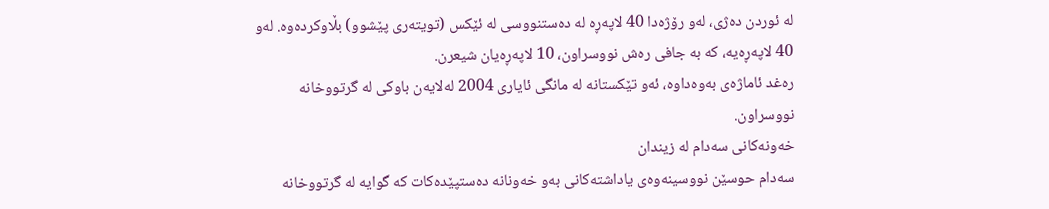لە ئوردن دەژی، لەو رۆژەدا 40 لاپەڕە لە دەستنووسی لە ئێکس (تویتەری پێشوو) بڵاوکردەوە. لەو 40 لاپەڕەیە، کە بە جافی رەش نووسراون، 10 لاپەڕەیان شیعرن.
رەغد ئاماژەی بەوەداوە، ئەو تێکستانە لە مانگی ئایاری 2004 لەلایەن باوکی لە گرتووخانە نووسراون.
خەونەکانی سەدام لە زیندان
سەدام حوسێن نووسینەوەی یاداشتەکانی بەو خەونانە دەستپێدەکات کە گوایە لە گرتووخانە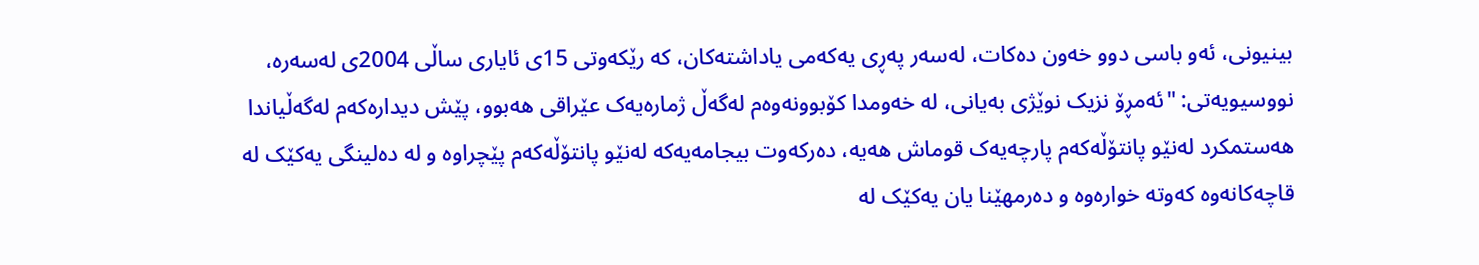بینیونی، ئەو باسی دوو خەون دەکات، لەسەر پەڕی یەکەمی یاداشتەکان، کە رێکەوتی 15ی ئایاری ساڵی 2004ی لەسەرە، نووسیویەتی: "ئەمڕۆ نزیک نوێژی بەیانی، لە خەومدا کۆبوونەوەم لەگەڵ ژمارەیەک عێراقی هەبوو، پێش دیدارەکەم لەگەڵیاندا هەستمکرد لەنێو پانتۆڵەکەم پارچەیەک قوماش هەیە، دەرکەوت بیجامەیەکە لەنێو پانتۆڵەکەم پێچراوە و لە دەلینگی یەکێک لە قاچەکانەوە کەوتە خوارەوە و دەرمهێنا یان یەکێک لە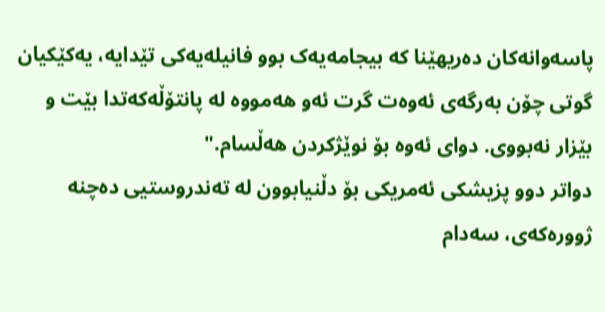پاسەوانەکان دەریهێنا کە بیجامەیەک بوو فانیلەیەکی تێدایە، یەکێکیان گوتی چۆن بەرگەی ئەوەت گرت ئەو هەمووە لە پانتۆڵەکەتدا بێت و بێزار نەبووی. دوای ئەوە بۆ نوێژکردن هەڵسام."
دواتر دوو پزیشکی ئەمریکی بۆ دڵنیابوون لە تەندروستیی دەچنە ژوورەکەی، سەدام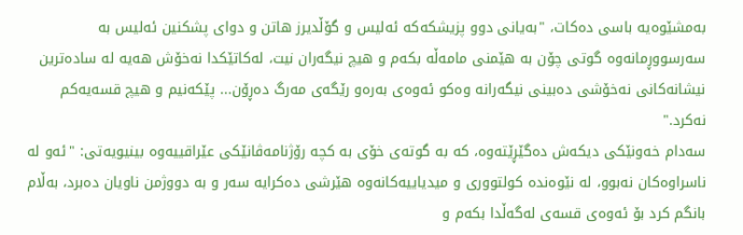بەمشێوەیە باسی دەکات، "بەیانی دوو پزیشکەکە ئەلیس و گۆڵدیرز هاتن و دوای پشکنین ئەلیس بە سەرسووڕمانەوە گوتی چۆن بە هێمنی مامەڵە بکەم و هیچ نیگەران نیت، لەکاتێکدا نەخۆش هەیە لە سادەترین نیشانەکانی نەخۆشی دەبینی نیگەرانە وەکو ئەوەی بەرەو رێگەی مەرگ دەڕۆن... پێکەنیم و هیچ قسەیەکم نەکرد."
سەدام خەونێکی دیکەش دەگێڕێتەوە، کە بە گوتەی خۆی بە کچە رۆژنامەڤانێکی عێراقییەوە بینیویەتی: "ئەو لە ناسراوەکان نەبوو، لە نێوەندە کولتووری و میدیاییەکانەوە هێرشی دەکرایە سەر و بە دووژمن ناویان دەبرد، بەڵام بانگم کرد بۆ ئەوەی قسەی لەگەڵدا بکەم و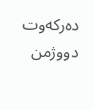دەرکەوت دووژمن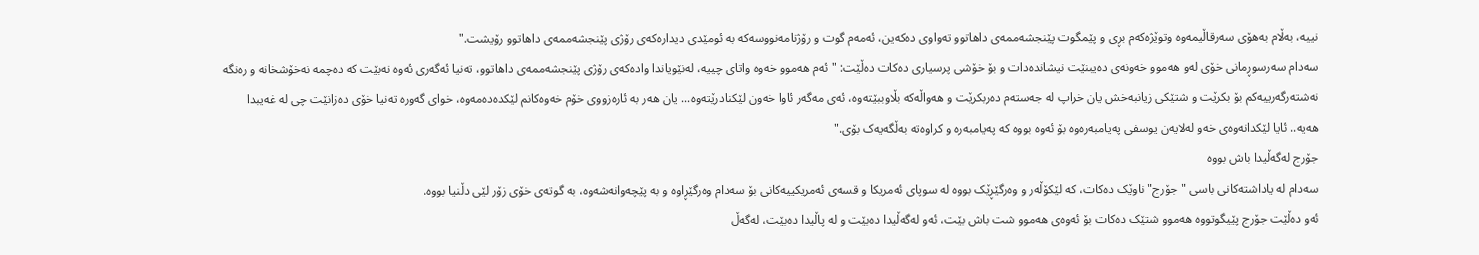نییە، بەڵام بەهۆی سەرقاڵیمەوە وتوێژەکەم بڕی و پێمگوت پێنجشەممەی داهاتوو تەواوی دەکەین، ئەمەم گوت و رۆژنامەنووسەکە بە ئومێدی دیدارەکەی رۆژی پێنجشەممەی داهاتوو رۆیشت."
سەدام سەرسوڕمانی خۆی لەو هەموو خەونەی دەیبنێت نیشاندەدات و بۆ خۆشی پرسیاری دەکات دەڵێت: "ئەم هەموو خەوە واتای چییە، لەنێویاندا وادەکەی رۆژی پێنجشەممەی داهاتوو، تەنیا ئەگەری ئەوە نەبێت کە دەچمە نەخۆشخانە و رەنگە نەشتەرگەرییەکم بۆ بکرێت و شتێکی زیانبەخش یان خراپ لە جەستەم دەربکرێت و هەواڵەکە بڵاوببێتەوە، ئەی مەگەر ئاوا خەون لێکنادرێتەوە... یان هەر بە ئارەزووی خۆم خەوەکانم لێکدەدەمەوە، خوای گەورە تەنیا خۆی دەزانێت چی لە غەیبدا هەیە.. ئایا لێکدانەوەی خەو لەلایەن یوسفی پەیامبەرەوە بۆ ئەوە بووە کە پەیامبەرە و کراوەتە بەڵگەیەک بۆی."
جۆرج لەگەڵیدا باش بووە
سەدام لە یاداشتەکانی باسی "جۆرج" ناوێک دەکات، کە لێکۆڵەر و وەرگێڕێک بووە لە سوپای ئەمریکا و قسەی ئەمریکییەکانی بۆ سەدام وەرگێڕاوە و بە پێچەوانەشەوە، بە گوتەی خۆی زۆر لێی دڵنیا بووە.
ئەو دەڵێت جۆرج پێیگوتووە هەموو شتێک دەکات بۆ ئەوەی هەموو شت باش بێت، ئەو لەگەڵیدا دەبێت و لە پاڵیدا دەبێت، لەگەڵ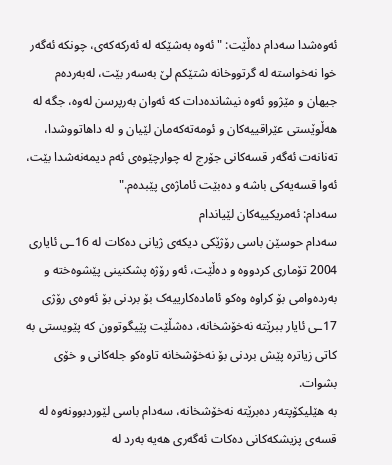ئەوەشدا سەدام دەڵێت: "ئەوە بەشێکە لە ئەرکەکەی، چونکە ئەگەر خوا نەخواستە لە گرتووخانە شتێکم لێ بەسەر بێت، لەبەردەم جیهان و مێژوو ئەوە نیشاندەدات کە ئەوان بەرپرسن لەوە، جگە لە هەڵوێستی عێراقییەکان و ئومەتەکەمان لێیان و لە داهاتووشدا، تەنانەت ئەگەر قسەکانی جۆرج لە چوارچێوەی ئەم دیمەنەشدا بێت، ئەوا قسەیەکی باشە و دەبێت ئاماژەی پێبدەم."
سەدام: ئەمریکییەکان لێیاندام
سەدام حوسێن باسی رۆژێکی دیکەی ژیانی دەکات لە 16ـی ئایاری 2004 تۆماری کردووە و دەڵێت، ئەو رۆژە پشکنینی پێشوەختە و بەردەوامی بۆ کراوە وەکو ئامادەکارییەک بۆ بردنی بۆ ئەوەی رۆژی 17ـی ئایار ببرێتە نەخۆشخانە، دەشڵێت پێیگوتوون کە پێویستی بە کاتی زیاترە پێش بردنی بۆ نەخۆشخانە تاوەکو جلەکانی و خۆی بشوات.
بە هێلیکۆپتەر دەبرێتە نەخۆشخانە، سەدام باسی لێوردبوونەوە لە قسەی پزیشکەکانی دەکات ئەگەری هەیە بەرد لە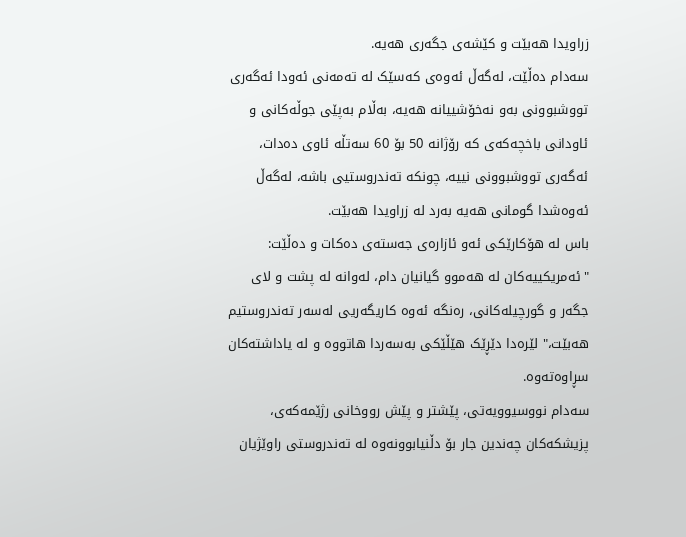زراویدا هەبێت و کێشەی جگەری هەیە.
سەدام دەڵێت، لەگەڵ ئەوەی کەسێک لە تەمەنی ئەودا ئەگەری تووشبوونی بەو نەخۆشییانە هەیە، بەڵام بەپێی جوڵەکانی و ئاودانی باخچەکەی کە رۆژانە 50 بۆ 60 سەتڵە ئاوی دەدات، ئەگەری تووشبوونی نییە، چونکە تەندروستیی باشە، لەگەڵ ئەوەشدا گومانی هەیە بەرد لە زراویدا هەبێت.
باس لە هۆکارێکی ئەو ئازارەی جەستەی دەکات و دەڵێت: "ئەمریکییەکان لە هەموو گیانیان دام، لەوانە لە پشت و لای جگەر و گورچیلەکانی، رەنگە ئەوە کاریگەریی لەسەر تەندروستیم هەبێت،" لێرەدا دێڕێک هێڵێکی بەسەردا هاتووە و لە یاداشتەکان سڕاوەتەوە.
سەدام نووسیوویەتی، پێشتر و پێش رووخانی رژێمەکەی، پزیشکەکان چەندین جار بۆ دڵنیابوونەوە لە تەندروستی راوێژیان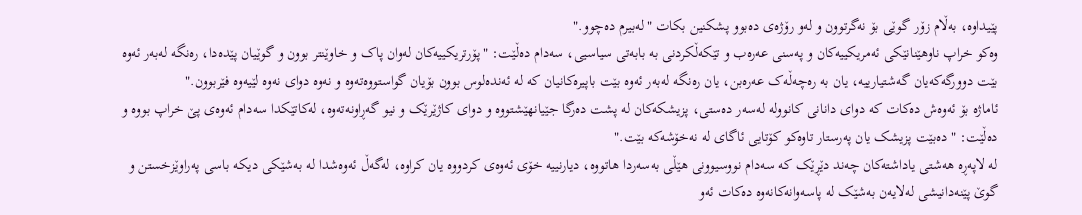پێیداوە، بەڵام زۆر گوێی بۆ نەگرتوون و لەو رۆژەی دەبوو پشکنین بکات "لەبیرم دەچوو."
وەکو خراپ ناوهێنانێکی ئەمریکییەکان و پەسنی عەرەب و تێکەڵکردنی بە بابەتی سیاسیی، سەدام دەڵێت: "پۆرتریکییەکان لەوان پاک و خاوێنتر بوون و گوێیان پێدەدا، رەنگە لەبەر ئەوە بێت دوورگەکەیان گەشتیارییە، یان بە رەچەڵەک عەرەبن، یان رەنگە لەبەر ئەوە بێت باپیرەکانیان کە لە ئەندەلوس بوون بۆیان گواستووەتەوە و نەوە دوای نەوە لێیەوە فێربوون."
ئاماژە بۆ ئەوەش دەکات کە دوای دانانی کانوولە لەسەر دەستی، پزیشکەکان لە پشت دەرگا جێیانهێشتووە و دوای کاژێرێک و نیو گەڕاونەتەوە، لەکاتێکدا سەدام ئەوەی پێ خراپ بووە و دەڵێت: "دەبێت پزیشک یان پەرستار تاوەکو کۆتایی ئاگای لە نەخۆشەکە بێت."
لە لاپەڕە هەشتی یاداشتەکان چەند دێڕێک کە سەدام نووسیوونی هێڵی بەسەردا هاتووە، دیارنییە خۆی ئەوەی کردووە یان کراوە، لەگەڵ ئەوەشدا لە بەشێکی دیکە باسی پەراوێزخستن و گوێ پێنەدانیشی لەلایەن بەشێک لە پاسەوانەکانەوە دەکات ئەو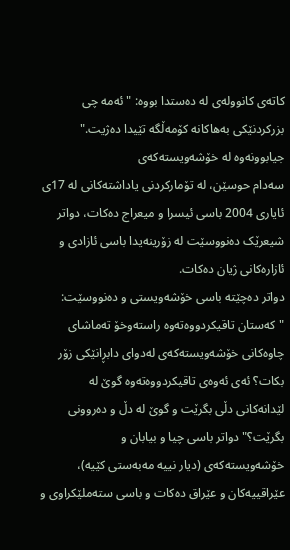کاتەی کانوولەی لە دەستدا بووە: "ئەمە چی بزرکردنێکی بەهاکانە کۆمەڵگە تێیدا دەژیت."
جیابوونەوە لە خۆشەویستەکەی
سەدام حوسێن، لە تۆمارکردنی یاداشتەکانی لە 17ی ئایاری 2004 باسی ئیسرا و میعراج دەکات، دواتر شیعرێک دەنووسێت لە زۆرینەیدا باسی ئازادی و ئازارەکانی ژیان دەکات.
دواتر دەچێتە باسی خۆشەویستی و دەنووسێت: "کەستان تاقیکردووەتەوە راستەوخۆ تەماشای چاوەکانی خۆشەویستەکەی لەدوای دابڕانێکی زۆر بکات؟ ئەی ئەوەی تاقیکردووەتەوە گوێ لە لێدانەکانی دڵی بگرێت و گوێ لە دڵ و دەروونی بگرێت؟" دواتر باسی چیا و بیابان و خۆشەویستەکەی (دیار نییە مەبەستی کێیە)، عێراقییەکان و عێراق دەکات و باسی ستەملێکراوی و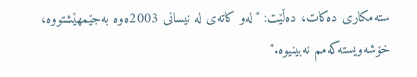ستەمکاری دەکات، دەڵێت: "لەو کاتەی لە نیسانی 2003ەوە بەجێمهێشتووە، خۆشەویستەکەمم نەبینیوە."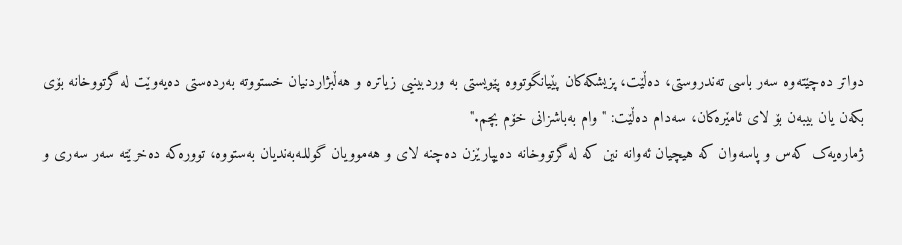دواتر دەچێتەوە سەر باسی تەندروستی، دەڵێت، پزیشکەکان پێیانگوتووە پێویستی بە وردبینیی زیاترە و هەڵبژاردنیان خستووتە بەردەستی دەیەوێت لە گرتووخانە بۆی بکەن یان بیبەن بۆ لای ئامێرەکان، سەدام دەڵێت: "وام بەباشزانی خۆم بچم."
ژمارەیەک کەس و پاسەوان کە هیچیان ئەوانە نین کە لە گرتووخانە دەیپارێزن دەچنە لای و هەموویان گوللـەبەندیان بەستووە، توورەکە دەخرێتە سەر سەری و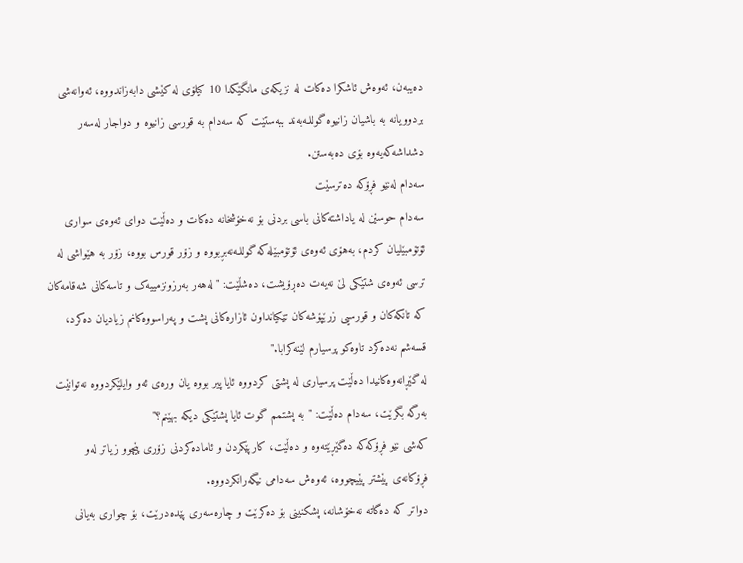دەیبەن، ئەوەش ئاشکرا دەکات لە نزیکەی مانگێکدا 10 کیلۆی لە کێشی دابەزاندووە، ئەوانەشی بردوویانە بە باشیان زانیوە گوللـەبەند ببەستێت کە سەدام بە قورسی زانیوە و دواجار لەسەر دشداشەکەیەوە بۆی دەبەستن.
سەدام لەنێو فڕۆکە دەترسێت
سەدام حوسێن لە یاداشتەکانی باسی بردنی بۆ نەخۆشخانە دەکات و دەڵێت دوای ئەوەی سواری ئۆتۆمبێلیان کردم، بەهۆی ئەوەی ئۆتۆمبێلەکە گوللـەنەبڕبووە و زۆر قورس بووە، زۆر بە هێواشی لە ترسی ئەوەی شتێکی لێ نەیەت دەڕۆیشت، دەشڵێت: "لەهەر بەرزونزمییەک و تاسەکانی شەقامەکان کە تانکەکان و قورسیی زرێپۆشەکان تێکیانداون ئازارەکانی پشت و پەراسووەکانم زیادیان دەکرد، قسەشم نەدەکرد تاوەکو پرسیارم لێنەکرابا."
لە گێڕانەوەکانیدا دەڵێت پرسیاری لە پشتی کردووە ئایا پیر بووە یان ورەی ئەو وایلێکردووە نەتوانێت بەرگە بگرێت، سەدام دەڵێت: "بە پشتمم گوت ئایا پشتێکی دیکە بهێنم؟"
کەشی نێو فڕۆکەکە دەگێڕێتەوە و دەڵێت، کارپێکردن و ئامادەکردنی زۆری پێچوو زیاتر لەو فڕۆکانەی پێشتر پێیچووە، ئەوەش سەدامی نیگەرانکردووە.
دواتر کە دەگاتە نەخۆشانە، پشکنینی بۆ دەکرێت و چارەسەری پێدەدرێت، بۆ چواری بەیانی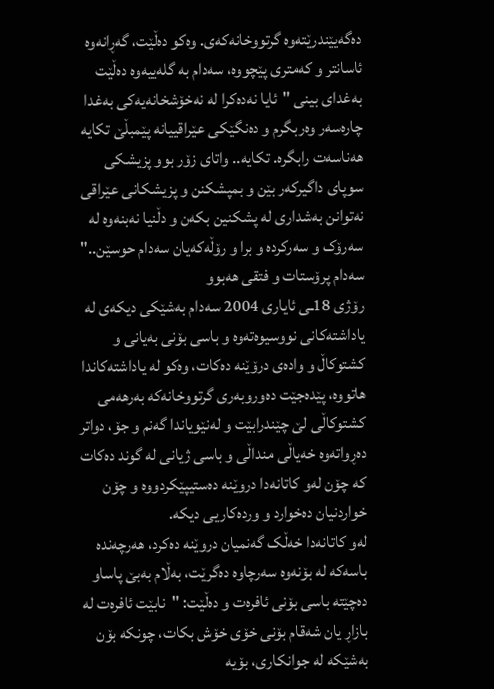دەگەیێندرێتەوە گرتووخانەکەی. وەکو دەڵێت، گەڕانەوە ئاسانتر و کەمتری پێچووە، سەدام بە گلەییەوە دەڵێت بەغدای بینی "ئایا نەدەکرا لە نەخۆشخانەیەکی بەغدا چارەسەر وەربگرم و دەنگێکی عێراقییانە پێمبڵێ تکایە هەناسەت رابگرە. تکایە.. واتای زۆر بوو پزیشکی سوپای داگیرکەر بێن و بمپشکنن و پزیشکانی عێراقی نەتوانن بەشداری لە پشکنین بکەن و دڵنیا نەبنەوە لە سەرۆک و سەرکردە و برا و رۆڵەکەیان سەدام حوسێن.."
سەدام پرۆستات و فتقی هەبوو
رۆژی 18ـی ئایاری 2004 سەدام بەشێکی دیکەی لە یاداشتەکانی نووسیوەتەوە و باسی بۆنی بەیانی و کشتوکاڵ و وادەی درۆێنە دەکات، وەکو لە یاداشتەکاندا هاتووە، پێدەجێت دەوروبەری گرتووخانەکە بەرهەمی کشتوکاڵی لێ چێندرابێت و لەنێویاندا گەنم و جۆ، دواتر دەڕواتەوە خەیاڵی منداڵی و باسی ژیانی لە گوند دەکات کە چۆن لەو کاتانەدا دروێنە دەستیپێکردووە و چۆن خواردنیان دەخوارد و وردەکاریی دیکە.
لەو کاتانەدا خەڵک گەنمیان دروێنە دەکرد، هەرچەندە باسەکە لە بۆنەوە سەرچاوە دەگرێت، بەڵام بەبێ پاساو دەچێتە باسی بۆنی ئافرەت و دەڵێت: "نابێت ئافرەت لە بازاڕ یان شەقام بۆنی خۆی خۆش بکات، چونکە بۆن بەشێکە لە جوانکاری، بۆیە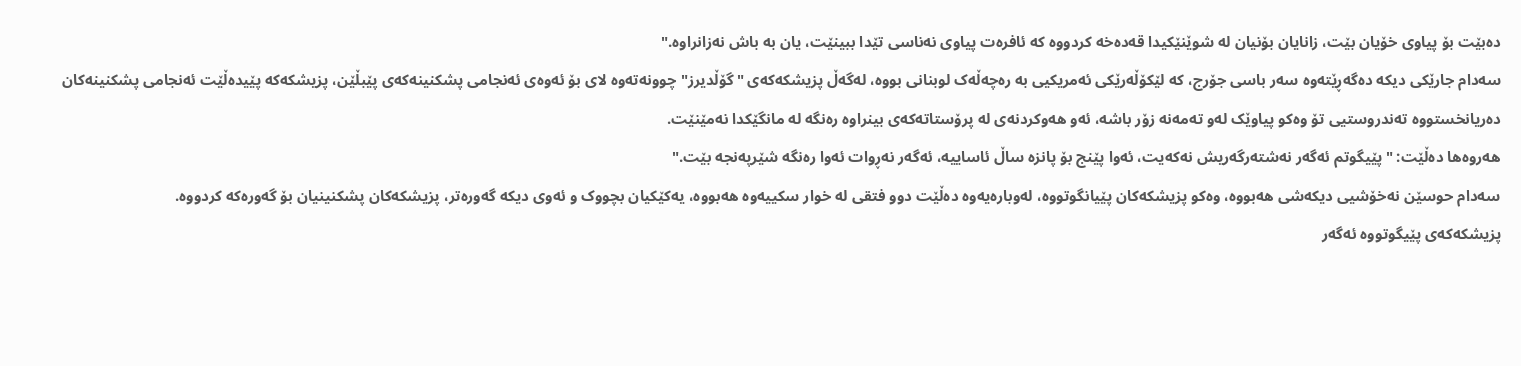دەبێت بۆ پیاوی خۆیان بێت، زانایان بۆنیان لە شوێنێکیدا قەدەخە کردووە کە ئافرەت پیاوی نەناسی تێدا ببینێت، یان بە باش نەزانراوە."
سەدام جارێکی دیکە دەگەڕێتەوە سەر باسی جۆرج، کە لێكۆڵەرێکی ئەمریکیی بە رەچەڵەک لوبنانی بووە، لەگەڵ پزیشکەکەی "گۆڵدیرز" چوونەتەوە لای بۆ ئەوەی ئەنجامی پشکنینەکەی پێبڵێن، پزیشکەکە پێیدەڵێت ئەنجامی پشکنینەکان دەریانخستووە تەندروستیی تۆ وەکو پیاوێک لەو تەمەنە زۆر باشە، ئەو هەوکردنەی لە پرۆستاتەکەی بینراوە رەنگە لە مانگێکدا نەمێنێت.
هەروەها دەڵێت: "پێیگوتم ئەگەر نەشتەرگەریش نەکەیت، ئەوا پێنج بۆ پانزە ساڵ ئاساییە، ئەگەر نەڕوات ئەوا رەنگە شێرپەنجە بێت."
سەدام حوسێن نەخۆشیی دیکەشی هەبووە، وەکو پزیشکەکان پێیانگوتووە، لەوبارەیەوە دەڵێت دوو فتقی لە خوار سکییەوە هەبووە، یەکێکیان بچووک و ئەوی دیکە گەورەتر، پزیشکەکان پشکنینیان بۆ گەورەکە کردووە.
پزیشکەکەی پێیگوتووە ئەگەر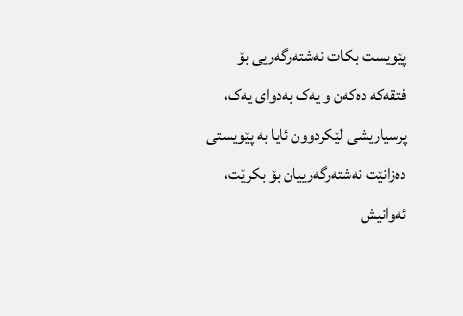پێویست بکات نەشتەرگەریی بۆ فتقەکە دەکەن و یەک بەدوای یەک، پرسیاریشی لێکردوون ئایا بە پێویستی دەزانێت نەشتەرگەرییان بۆ بکرێت، ئەوانیش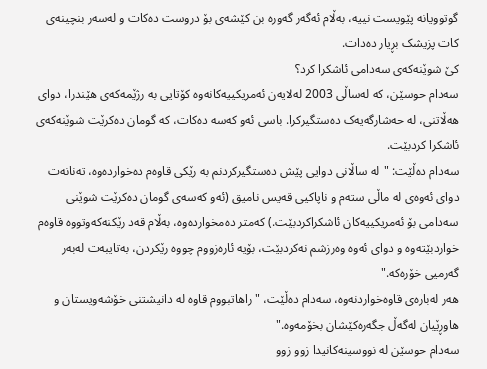گوتوویانە پێویست نییە، بەڵام ئەگەر گەورە بن کێشەی بۆ دروست دەکات و لەسەر بنچینەی کات پزیشک بڕیار دەدات.
کێ شوێنەکەی سەدامی ئاشکرا کرد؟
سەدام حوسێن، کە لەساڵی 2003 لەلایەن ئەمریکییەکانەوە کۆتایی بە رژێمەکەی هێندرا، دوای هەڵاتنی، لە حەشارگەیەک دەستگیرکرا. باسی ئەو کەسە دەکات، کە گومان دەکرێت شوێنەکەی ئاشکرا کردبێت.
سەدام دەڵێت: "لە ساڵانی دوایی پێش دەستگیرکردنم بە رێکی قاوەم دەخواردەوە، تەنانەت دوای ئەوەی لە ماڵی ستەم و ناپاکیی قەیس نامیق (ئەو کەسەی گومان دەکرێت شوێنی سەدامی بۆ ئەمریکییەکان ئاشکراکردبێت.) کەمتر دەمخواردەوە، بەڵام قەد رێکنەکەوتووە قاوەم خواردبێتەوە و دوای ئەوە وەرزشم نەکردبێت، بۆیە ئارەزووم چووە رێکردن، بەتایبەت لەبەر گەرمیی خۆرەکە."
هەر لەبارەی قاوەخواردنەوە، سەدام دەڵێت، "راهاتبووم قاوە لە دانیشتنی خۆشەویستان و هاوڕێیان لەگەڵ جگەرەکێشان بخۆمەوە."
سەدام حوسێن لە نووسینەکانیدا زوو زوو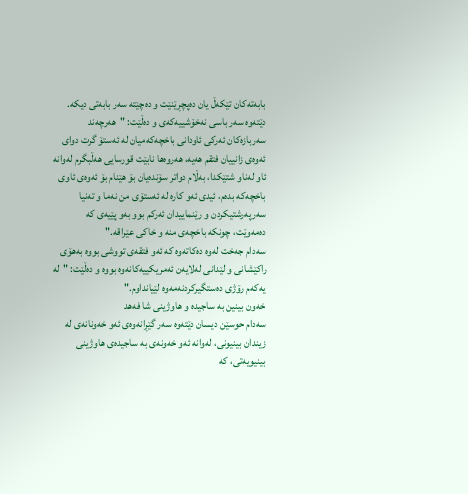بابەتەکان تێکەڵ یان دەپچڕێنێت و دەچێتە سەر بابەتی دیکە. دێتەوە سەر باسی نەخۆشییەکەی و دەڵێت: "هەرچەند سەربازەکان ئەرکی ئاودانی باخچەکەمیان لە ئەستۆ گرت دوای ئەوەی زانییان فتقم هەیە، هەروەها نابێت قورسایی هەڵبگرم لەوانە ئاو لەناو شتێکدا، بەڵام دواتر سۆندەیان بۆ هێنام بۆ ئەوەی ئاوی باخچەکە بدەم، ئیدی ئەو کارە لە ئەستۆی من نەما و تەنیا سەرپەرشتیکردن و رێنماییدان ئەرکم بوو بەو پێیەی کە دەمەوێت، چونکە باخچەی منە و خاکی عێراقە."
سەدام جەخت لەوە دەکاتەوە کە ئەو فتقەی تووشی بووە بەهۆی راکێشانی و لێدانی لەلایەن ئەمریکییەکانەوە بووە و دەڵێت: "لە یەکەم رۆژی دەستگیرکردنەمەوە لێیانداوم."
خەون بینین بە ساجیدە و هاوژینی شا فەهد
سەدام حوسێن دیسان دێتەوە سەر گێڕانەوەی ئەو خەونانەی لە زیندان بینیونی، لەوانە ئەو خەونەی بە ساجیدەی هاوژینی بینیویەتی، کە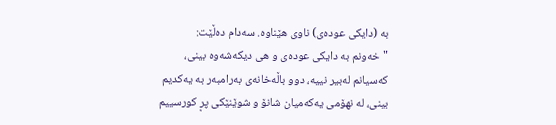بە (دایکی عودەی) ناوی هێناوە. سەدام دەڵێت: "خەونم بە دایکی عودەی و هی دیکەشەوە بینی، کەسیانم لەبیر نییە، دوو باڵەخانەی بەرامبەر بە یەکدیم بینی، لە نهۆمی یەکەمیان شانۆ و شوێنێکی پڕ کورسییم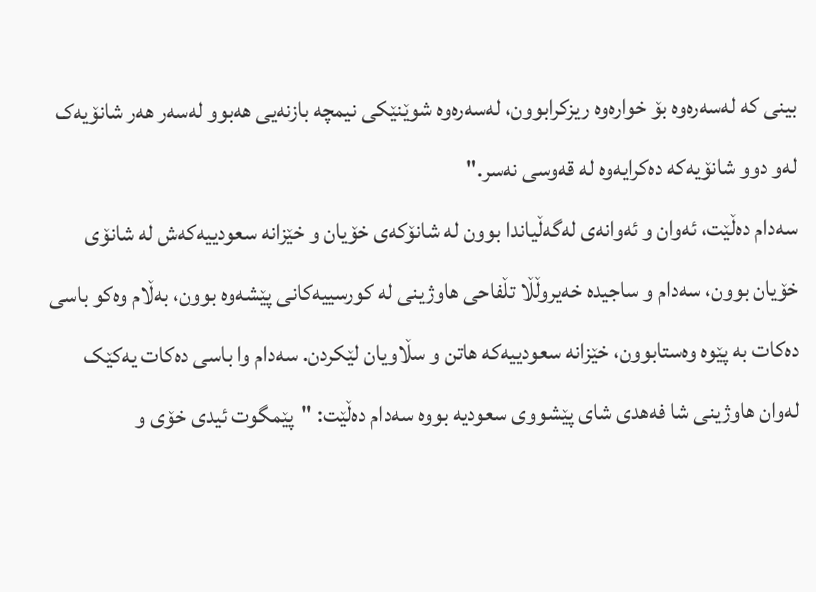بینی کە لەسەرەوە بۆ خوارەوە ریزکرابوون، لەسەرەوە شوێنێکی نیمچە بازنەیی هەبوو لەسەر هەر شانۆیەک لەو دوو شانۆیەکە دەکرایەوە لە قەوسی نەسر."
سەدام دەڵێت، ئەوان و ئەوانەی لەگەڵیاندا بوون لە شانۆکەی خۆیان و خێزانە سعودییەکەش لە شانۆی خۆیان بوون، سەدام و ساجیدە خەیروڵڵا تڵفاحی هاوژینی لە کورسییەکانی پێشەوە بوون، بەڵام وەکو باسی دەکات بە پێوە وەستابوون، خێزانە سعودییەکە هاتن و سڵاویان لێکردن. سەدام وا باسی دەکات یەکێک لەوان هاوژینی شا فەهدی شای پێشووی سعودیە بووە سەدام دەڵێت: "پێمگوت ئیدی خۆی و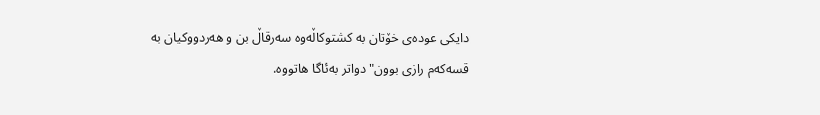دایکی عودەی خۆتان بە کشتوکاڵەوە سەرقاڵ بن و هەردووکیان بە قسەکەم رازی بوون" دواتر بەئاگا هاتووە.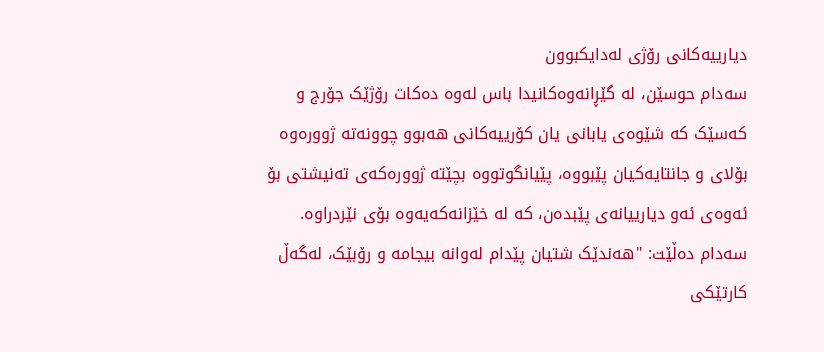دیارییەکانی رۆژی لەدایکبوون
سەدام حوسێن، لە گێڕانەوەکانیدا باس لەوە دەکات رۆژێک جۆرج و کەسێک کە شێوەی یابانی یان کۆرییەکانی هەبوو چوونەتە ژوورەوە بۆلای و جانتایەکیان پێبووە، پێیانگوتووە بچێتە ژوورەکەی تەنیشتی بۆ ئەوەی ئەو دیارییانەی پێبدەن، کە لە خێزانەکەیەوە بۆی نێردراوە.
سەدام دەڵێت: "هەندێک شتیان پێدام لەوانە بیجامە و رۆبێک، لەگەڵ کارتێکی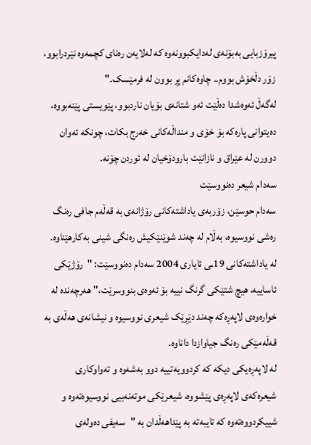پیرۆزبایی بەبۆنەی لەدایکبوونەوە کە لەلایەن رەنای کچمەوە نێردرابوو، زۆر دڵخۆش بووم.. چاوەکانم پڕ بوون لە فرمێسک."
لەگەڵ ئەوەشدا دەڵێت ئەو شتانەی بۆیان ناردبوو، پێویستی پێنەبووە، دەیتوانی پارەکە بۆ خۆی و منداڵەکانی خەرج بکات، چونکە ئەوان دوورن لە عێراق و نازانێت بارودۆخیان لە ئوردن چۆنە.
سەدام شیعر دەنووسێت
سەدام حوسێن، زۆربەی یاداشتەکانی رۆژانەی بە قەڵەم جافی رەنگ رەشی نووسیوە، بەڵام لە چەند شوێنێکیش رەنگی شینی بەکارهێناوە.
لە یاداشتەکانی 19ـی ئایاری 2004 سەدام دەنووسێت: "رۆژێکی ئاساییە، هیچ شتێکی گرنگ نییە بۆ ئەوەی بنووسرێت،" هەرچەندە لە خوارەوەی لاپەڕەکە چەند دێڕێک شیعری نووسیوە و نیشانەی هەڵەی بە قەڵەمێکی رەنگ جیاوازدا داناوە.
لە لاپەڕەیکی دیکە کە کردوویەتییە دوو بەشەوە و تەواوکاری شیعرەکەی لاپەڕەی پێشووە، شیعرێکی موتەنەبیی نووسیوەتەوە و شییکردووەتەوە کە تایبەتە بە پێداهەڵدان بە "سەیفی دەولەی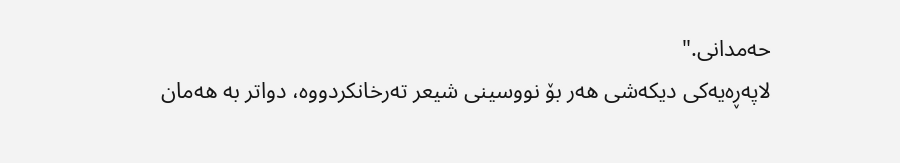حەمدانی."
لاپەڕەیەکی دیکەشی هەر بۆ نووسینی شیعر تەرخانکردووە، دواتر بە هەمان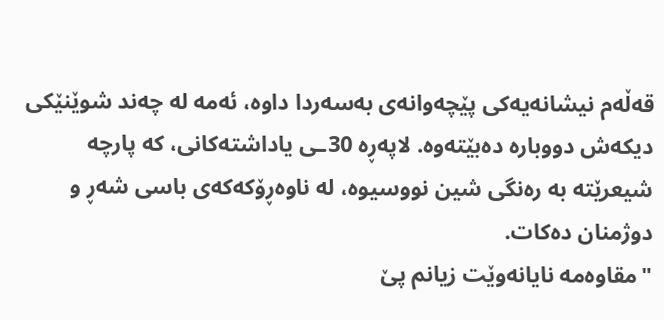قەڵەم نیشانەیەکی پێچەوانەی بەسەردا داوە، ئەمە لە چەند شوێنێکی دیکەش دووبارە دەبێتەوە. لاپەڕە 30ـی یاداشتەکانی، کە پارچە شیعرێتە بە رەنگی شین نووسیوە، لە ناوەڕۆکەکەی باسی شەڕ و دوژمنان دەکات.
"مقاوەمە نایانەوێت زیانم پێ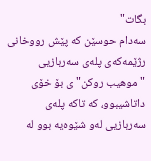بگات"
سەدام حوسێن کە پێش رووخانی رژێمەکەی پلەی سەربازیی "موهیب روکن"ی بۆ خۆی داتاشیبوو، کە تاکە پلەی سەربازیی لەو شێوەیە بوو لە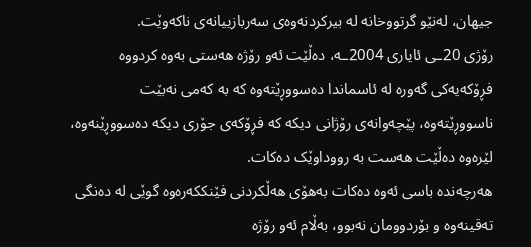جیهان، لەنێو گرتووخانە لە بیرکردنەوەی سەربازییانەی ناکەوێت.
رۆژی 20ـی ئایاری 2004ـە، دەڵێت ئەو رۆژە هەستی بەوە کردووە فڕۆکەیەکی گەورە لە ئاسماندا دەسووڕێتەوە کە بە کەمی نەبێت ناسووڕێتەوە، پێچەوانەی رۆژانی دیکە کە فڕۆکەی جۆری دیکە دەسووڕێنەوە، لێرەوە دەڵێت هەست بە رووداوێک دەکات.
هەرچەندە باسی ئەوە دەکات بەهۆی هەڵکردنی فێنککەرەوە گوێی لە دەنگی تەقینەوە و بۆردوومان نەبوو، بەڵام ئەو رۆژە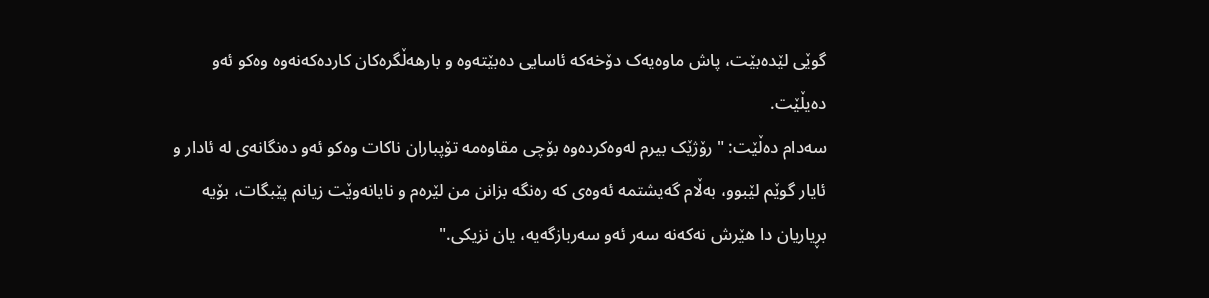گوێی لێدەبێت، پاش ماوەیەک دۆخەکە ئاسایی دەبێتەوە و بارهەڵگرەکان کاردەکەنەوە وەکو ئەو دەیڵێت.
سەدام دەڵێت: "رۆژێک بیرم لەوەکردەوە بۆچی مقاوەمە تۆپباران ناکات وەکو ئەو دەنگانەی لە ئادار و ئایار گوێم لێبوو، بەڵام گەیشتمە ئەوەی کە رەنگە بزانن من لێرەم و نایانەوێت زیانم پێبگات، بۆیە بڕیاریان دا هێرش نەکەنە سەر ئەو سەربازگەیە، یان نزیکی."